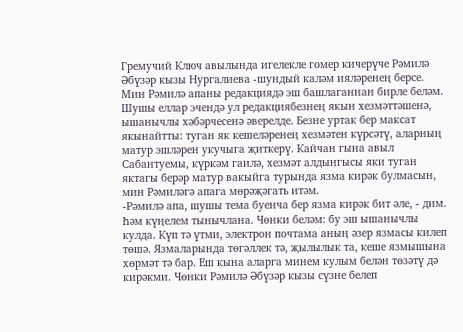Гремучий Ключ авылында игелекле гомер кичерүче Рәмилә Әбүзәр кызы Нургалиева -шундый каләм ияләренең берсе.
Мин Рәмилә апаны редакциядә эш башлаганнан бирле беләм. Шушы еллар эчендә ул редакциябезнең якын хезмәттәшенә, ышанычлы хәбәрчесенә әверелде. Безне уртак бер максат якынайтты: туган як кешеләренең хезмәтен күрсәтү, аларның матур эшләрен укучыга җиткерү. Кайчан гына авыл Сабантуемы, күркәм гаилә, хезмәт алдынгысы яки туган яктагы берәр матур вакыйга турында язма кирәк булмасын, мин Рәмиләгә апага мөрәҗәгать итәм.
-Рәмилә апа, шушы тема буенча бер язма кирәк бит әле, - дим. Һәм күңелем тынычлана. Чөнки беләм: бу эш ышанычлы кулда. Күп тә үтми, электрон почтама аның әзер язмасы килеп төшә. Язмаларында төгәллек тә, җылылык та, кеше язмышына хөрмәт тә бар. Еш кына аларга минем кулым белән төзәтү дә кирәкми. Чөнки Рәмилә Әбүзәр кызы сүзне белеп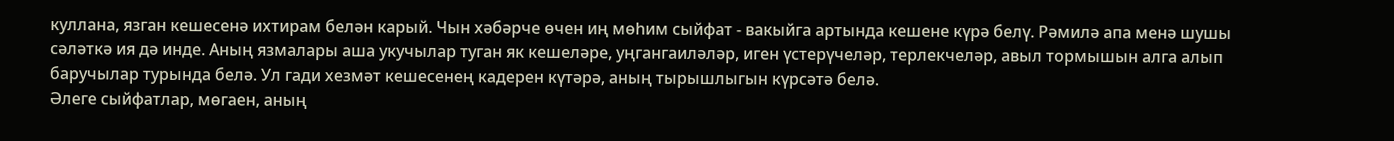куллана, язган кешесенә ихтирам белән карый. Чын хәбәрче өчен иң мөһим сыйфат - вакыйга артында кешене күрә белү. Рәмилә апа менә шушы сәләткә ия дә инде. Аның язмалары аша укучылар туган як кешеләре, уңгангаиләләр, иген үстерүчеләр, терлекчеләр, авыл тормышын алга алып баручылар турында белә. Ул гади хезмәт кешесенең кадерен күтәрә, аның тырышлыгын күрсәтә белә.
Әлеге сыйфатлар, мөгаен, аның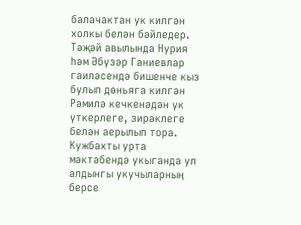балачактан ук килгән холкы белән бәйледер. Тәҗәй авылында Нурия һәм Әбүзәр Ганиевлар гаиләсендә бишенче кыз булып дөньяга килгән Рәмилә кечкенәдән үк үткерлеге, зирәклеге белән аерылып тора. Кужбахты урта мәктәбендә укыганда ул алдынгы укучыларның берсе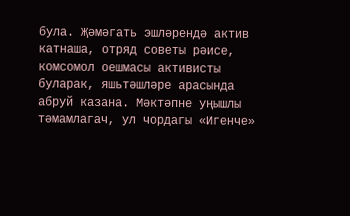була. Җәмәгать эшләрендә актив катнаша, отряд советы рәисе, комсомол оешмасы активисты буларак, яшьтәшләре арасында абруй казана. Мәктәпне уңышлы тәмамлагач, ул чордагы «Игенче»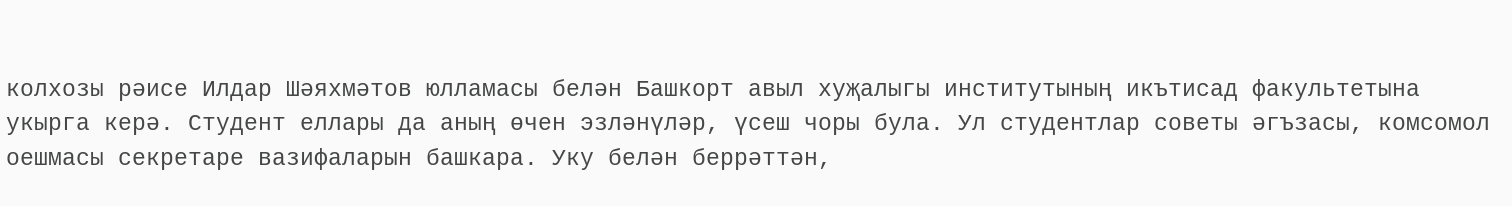колхозы рәисе Илдар Шәяхмәтов юлламасы белән Башкорт авыл хуҗалыгы институтының икътисад факультетына укырга керә. Студент еллары да аның өчен эзләнүләр, үсеш чоры була. Ул студентлар советы әгъзасы, комсомол оешмасы секретаре вазифаларын башкара. Уку белән беррәттән,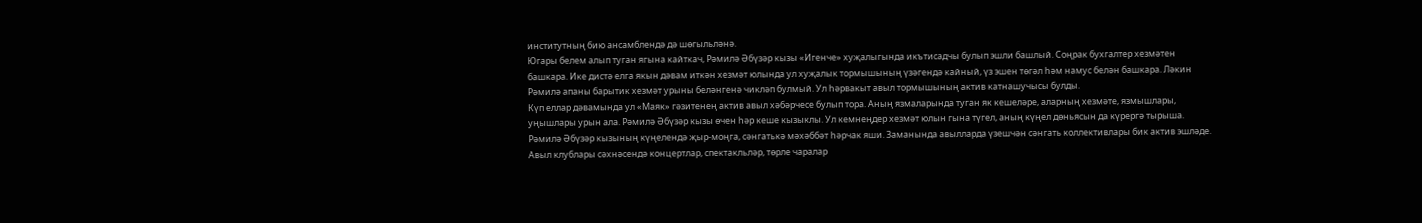институтның бию ансамблендә дә шөгыльләнә.
Югары белем алып туган ягына кайткач, Рәмилә Әбүзәр кызы «Игенче» хуҗалыгында икътисадчы булып эшли башлый. Соңрак бухгалтер хезмәтен башкара. Ике дистә елга якын дәвам иткән хезмәт юлында ул хуҗалык тормышының үзәгендә кайный, үз эшен төгәл һәм намус белән башкара. Ләкин Рәмилә апаны барытик хезмәт урыны беләнгенә чикләп булмый. Ул һәрвакыт авыл тормышының актив катнашучысы булды.
Күп еллар дәвамында ул «Маяк» гәзитенең актив авыл хәбәрчесе булып тора. Аның язмаларында туган як кешеләре, аларның хезмәте, язмышлары, уңышлары урын ала. Рәмилә Әбүзәр кызы өчен һәр кеше кызыклы. Ул кемнеңдер хезмәт юлын гына түгел, аның күңел дөньясын да күрергә тырыша.
Рәмилә Әбүзәр кызының күңелендә җыр-моңга, сәнгатькә мәхәббәт һәрчак яши. Заманында авылларда үзешчән сәнгать коллективлары бик актив эшләде. Авыл клублары сәхнәсендә концертлар, спектакльләр, төрле чаралар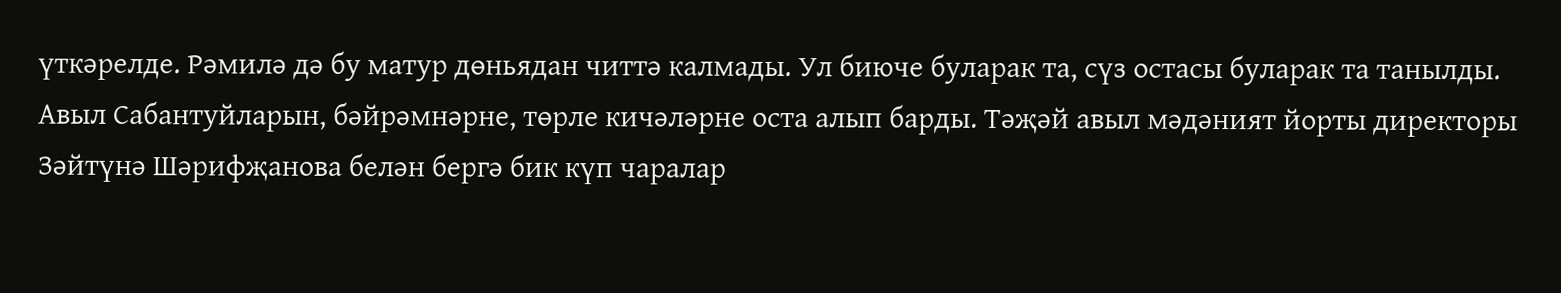үткәрелде. Рәмилә дә бу матур дөньядан читтә калмады. Ул биюче буларак та, сүз остасы буларак та танылды. Авыл Сабантуйларын, бәйрәмнәрне, төрле кичәләрне оста алып барды. Тәҗәй авыл мәдәният йорты директоры Зәйтүнә Шәрифҗанова белән бергә бик күп чаралар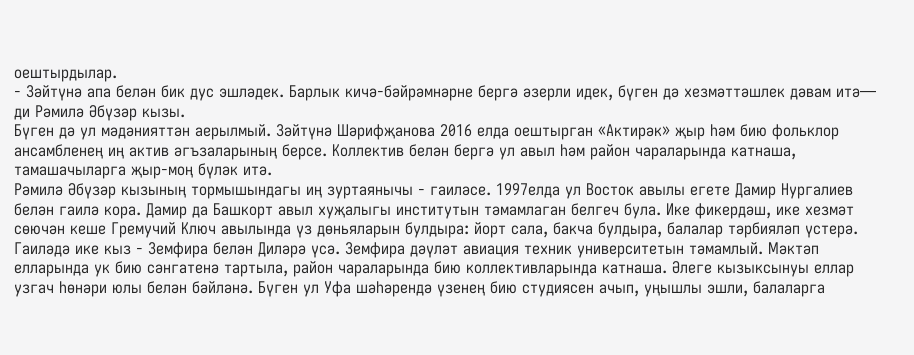оештырдылар.
- Зәйтүнә апа белән бик дус эшләдек. Барлык кичә-бәйрәмнәрне бергә әзерли идек, бүген дә хезмәттәшлек дәвам итә— ди Рәмилә Әбүзәр кызы.
Бүген дә ул мәдәнияттән аерылмый. Зәйтүнә Шәрифҗанова 2016 елда оештырган «Актирәк» җыр һәм бию фольклор ансамбленең иң актив әгъзаларының берсе. Коллектив белән бергә ул авыл һәм район чараларында катнаша, тамашачыларга җыр-моң бүләк итә.
Рәмилә Әбүзәр кызының тормышындагы иң зуртаянычы - гаиләсе. 1997елда ул Восток авылы егете Дамир Нургалиев белән гаилә кора. Дамир да Башкорт авыл хуҗалыгы институтын тәмамлаган белгеч була. Ике фикердәш, ике хезмәт сөючән кеше Гремучий Ключ авылында үз дөньяларын булдыра: йорт сала, бакча булдыра, балалар тәрбияләп үстерә. Гаиләдә ике кыз - Земфира белән Диләрә үсә. Земфира дәүләт авиация техник университетын тәмамлый. Мәктәп елларында ук бию сәнгатенә тартыла, район чараларында бию коллективларында катнаша. Әлеге кызыксынуы еллар узгач һөнәри юлы белән бәйләнә. Бүген ул Уфа шәһәрендә үзенең бию студиясен ачып, уңышлы эшли, балаларга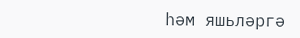һәм яшьләргә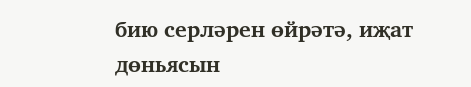бию серләрен өйрәтә, иҗат дөньясын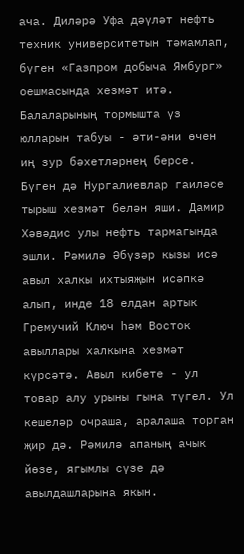ача. Диләрә Уфа дәүләт нефть техник университетын тәмамлап, бүген «Газпром добыча Ямбург» оешмасында хезмәт итә. Балаларының тормышта үз юлларын табуы - әти-әни өчен иң зур бәхетләрнең берсе.
Бүген дә Нургалиевлар гаиләсе тырыш хезмәт белән яши. Дамир Хәвәдис улы нефть тармагында эшли. Рәмилә Әбүзәр кызы исә авыл халкы ихтыяҗын исәпкә алып, инде 18 елдан артык Гремучий Ключ һәм Восток авыллары халкына хезмәт күрсәтә. Авыл кибете - ул товар алу урыны гына түгел. Ул кешеләр очраша, аралаша торган җир дә. Рәмилә апаның ачык йөзе, ягымлы сүзе дә авылдашларына якын.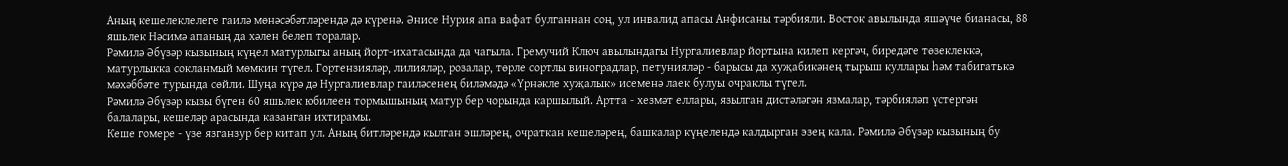Аның кешелеклелеге гаилә мөнәсәбәтләрендә дә күренә. Әнисе Нурия апа вафат булганнан соң, ул инвалид апасы Анфисаны тәрбияли. Восток авылында яшәүче бианасы, 88 яшьлек Нәсимә апаның да хәлен белеп торалар.
Рәмилә Әбүзәр кызының күңел матурлыгы аның йорт-ихатасында да чагыла. Гремучий Ключ авылындагы Нургалиевлар йортына килеп кергәч, биредәге төзеклеккә, матурлыкка сокланмый мөмкин түгел. Гортензияләр, лилияләр, розалар, төрле сортлы виноградлар, петунияләр - барысы да хуҗабикәнең тырыш куллары һәм табигатькә мәхәббәте турында сөйли. Шуңа күрә дә Нургалиевлар гаиләсенең биләмәдә «Үрнәкле хуҗалык» исеменә лаек булуы очраклы түгел.
Рәмилә Әбүзәр кызы бүген 60 яшьлек юбилеен тормышының матур бер чорында каршылый. Артта - хезмәт еллары, язылган дистәләгән язмалар, тәрбияләп үстергән балалары, кешеләр арасында казанган ихтирамы.
Кеше гомере - үзе язганзур бер китап ул. Аның битләрендә кылган эшләрең, очраткан кешеләрең, башкалар күңелендә калдырган эзең кала. Рәмилә Әбүзәр кызының бу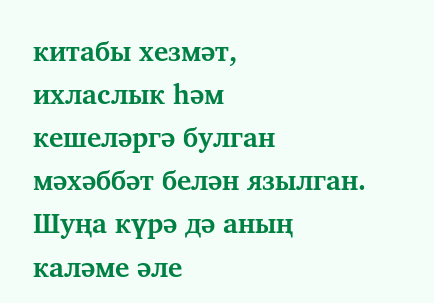китабы хезмәт, ихласлык һәм кешеләргә булган мәхәббәт белән язылган. Шуңа күрә дә аның каләме әле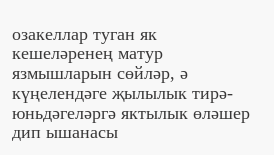озакеллар туган як кешеләренең матур язмышларын сөйләр, ә күңелендәге җылылык тирә-юньдәгеләргә яктылык өләшер дип ышанасы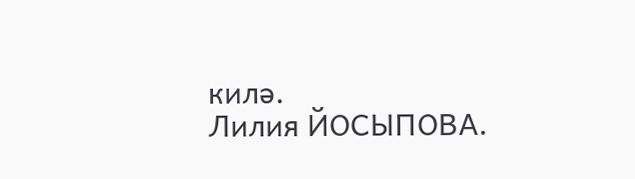килә.
Лилия ЙОСЫПОВА.